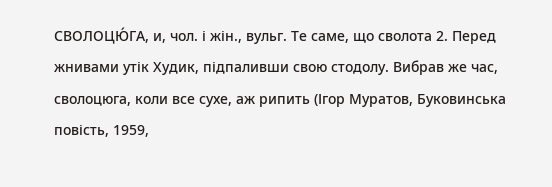СВОЛОЦЮ́ГА, и, чол. і жін., вульг. Те саме, що сволота 2. Перед жнивами утік Худик, підпаливши свою стодолу. Вибрав же час, сволоцюга, коли все сухе, аж рипить (Ігор Муратов, Буковинська повість, 1959,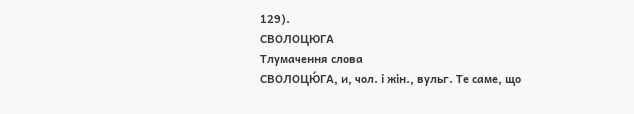129).
СВОЛОЦЮГА
Тлумачення слова
СВОЛОЦЮ́ГА, и, чол. і жін., вульг. Те саме, що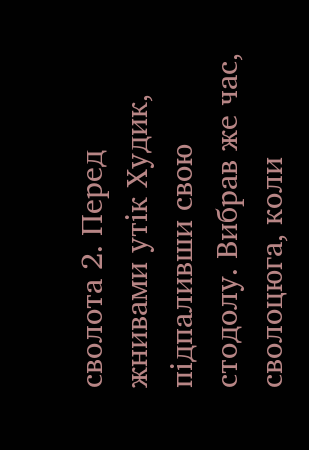сволота 2. Перед жнивами утік Худик, підпаливши свою стодолу. Вибрав же час, сволоцюга, коли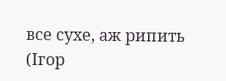все сухе, аж рипить (Ігор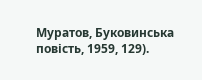Муратов, Буковинська повість, 1959, 129).